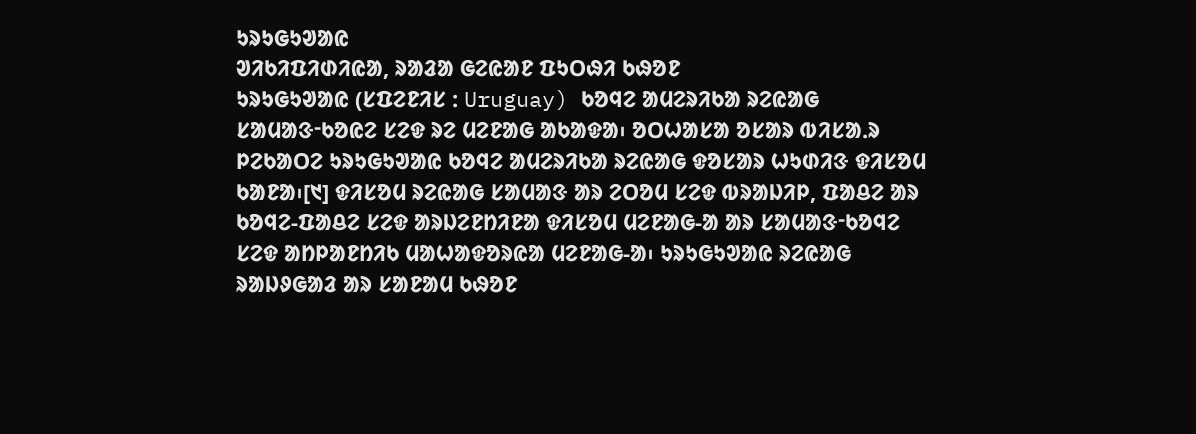ᱩᱨᱩᱜᱩᱣᱟᱭ
ᱣᱤᱠᱤᱯᱤᱰᱤᱭᱟ, ᱨᱟᱲᱟ ᱜᱮᱭᱟᱱ ᱯᱩᱛᱷᱤ ᱠᱷᱚᱱ
ᱩᱨᱩᱜᱩᱣᱟᱭ (ᱥᱯᱮᱱᱤᱥ ᱺ Uruguay) ᱠᱚᱧᱮ ᱟᱢᱮᱨᱤᱠᱟ ᱨᱮᱭᱟᱜ ᱥᱟᱢᱟᱝᱼᱠᱚᱭᱮ ᱥᱮᱫ ᱨᱮ ᱢᱮᱱᱟᱜ ᱟᱠᱟᱫᱟ᱾ ᱚᱛᱦᱟᱥᱟ ᱚᱥᱟᱨ ᱵᱤᱥᱟᱹᱨ ᱞᱮᱠᱟᱛᱮ ᱩᱨᱩᱜᱩᱣᱟᱭ ᱠᱚᱧᱮ ᱟᱢᱮᱨᱤᱠᱟ ᱨᱮᱭᱟᱜ ᱫᱚᱥᱟᱨ ᱦᱩᱰᱤᱝ ᱫᱤᱥᱚᱢ ᱠᱟᱱᱟ᱾[᱑] ᱫᱤᱥᱚᱢ ᱨᱮᱭᱟᱜ ᱥᱟᱢᱟᱝ ᱟᱨ ᱮᱛᱚᱢ ᱥᱮᱫ ᱵᱨᱟᱡᱤᱞ, ᱯᱟᱪᱮ ᱟᱨ ᱠᱚᱧᱮ-ᱯᱟᱪᱮ ᱥᱮᱫ ᱟᱨᱡᱮᱱᱴᱤᱱᱟ ᱫᱤᱥᱚᱢ ᱢᱮᱱᱟᱜ-ᱟ ᱟᱨ ᱥᱟᱢᱟᱝᱼᱠᱚᱧᱮ ᱥᱮᱫ ᱟᱴᱞᱟᱱᱴᱤᱠ ᱢᱟᱦᱟᱫᱚᱨᱭᱟ ᱢᱮᱱᱟᱜ-ᱟ᱾ ᱩᱨᱩᱜᱩᱣᱟᱭ ᱨᱮᱭᱟᱜ ᱨᱟᱡᱽᱜᱟᱲ ᱟᱨ ᱥᱟᱱᱟᱢ ᱠᱷᱚᱱ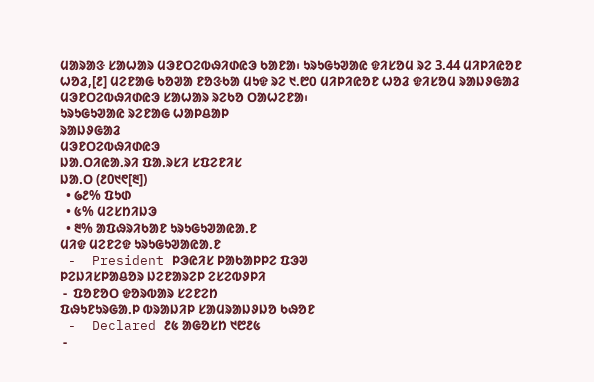ᱢᱟᱨᱟᱝ ᱥᱟᱦᱟᱨ ᱢᱳᱱᱛᱮᱵᱷᱤᱰᱭᱳ ᱠᱟᱱᱟ᱾ ᱩᱨᱩᱜᱩᱣᱟᱭ ᱫᱤᱥᱚᱢ ᱨᱮ 3.44 ᱢᱤᱞᱤᱭᱚᱱ ᱦᱚᱲ,[᱒] ᱢᱮᱱᱟᱜ ᱠᱚᱣᱟ ᱱᱚᱝᱠᱟ ᱢᱩᱫ ᱨᱮ ᱑.᱘᱐ ᱢᱤᱞᱤᱭᱚᱱ ᱦᱚᱲ ᱫᱤᱥᱚᱢ ᱨᱟᱡᱽᱜᱟᱲ ᱢᱳᱱᱛᱮᱵᱷᱤᱰᱭᱳ ᱥᱟᱦᱟᱨ ᱨᱮᱠᱚ ᱛᱟᱦᱮᱱᱟ᱾
ᱩᱨᱩᱜᱩᱣᱟᱭ ᱨᱮᱱᱟᱜ ᱦᱟᱞᱪᱟᱞ
ᱨᱟᱡᱽᱜᱟᱲ
ᱢᱳᱱᱛᱮᱵᱷᱤᱰᱭᱳ
ᱡᱟᱹᱛᱤᱭᱟᱹᱨᱤ ᱯᱟᱹᱨᱥᱤ ᱥᱯᱮᱱᱤᱥ
ᱡᱟᱹᱛ (᱒0᱑᱖[᱓])
  • ᱙᱒% ᱯᱩᱰ
  • ᱕% ᱢᱮᱥᱴᱤᱡᱳ
  • ᱓% ᱟᱯᱷᱨᱤᱠᱟᱱ ᱩᱨᱩᱜᱩᱣᱟᱭᱟᱹᱱ
ᱢᱤᱫ ᱢᱮᱱᱮᱫ ᱩᱨᱩᱜᱩᱣᱟᱭᱟᱹᱱ
 -  President ᱞᱳᱭᱤᱥ ᱞᱟᱠᱟᱞᱞᱮ ᱯᱳᱣ
ᱞᱮᱡᱤᱥᱞᱟᱪᱚᱨ ᱡᱮᱱᱟᱨᱮᱞ ᱮᱥᱮᱵᱽᱞᱤ
 -  ᱯᱚᱱᱚᱛ ᱫᱚᱨᱵᱟᱨ ᱥᱮᱱᱮᱴ
ᱯᱷᱩᱱᱩᱨᱜᱟᱹᱞ ᱵᱨᱟᱡᱤᱞ ᱥᱟᱢᱨᱟᱡᱽᱡᱚ ᱠᱷᱚᱱ
 -  Declared ᱒᱕ ᱟᱜᱚᱥᱴ ᱑᱘᱒᱕
 -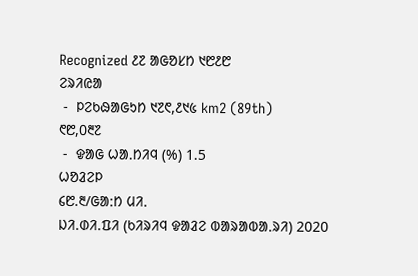Recognized ᱒᱗ ᱟᱜᱚᱥᱴ ᱑᱘᱒᱘
ᱮᱨᱤᱭᱟ
 -  ᱞᱮᱠᱷᱟᱜᱩᱴ ᱑᱗᱖,᱒᱑᱕ km2 (89th)
᱖᱘,᱐᱓᱗
 -  ᱫᱟᱜ ᱦᱟᱹᱴᱤᱧ (%) 1.5
ᱦᱚᱲᱮᱞ
᱔᱘.᱓/ᱜᱟᱺᱴ ᱢᱤᱹ
ᱡᱤ.ᱰᱤ.ᱯᱤ (ᱠᱤᱨᱤᱧ ᱫᱟᱲᱮ ᱵᱟᱨᱟᱵᱟᱹᱨᱤ) 2020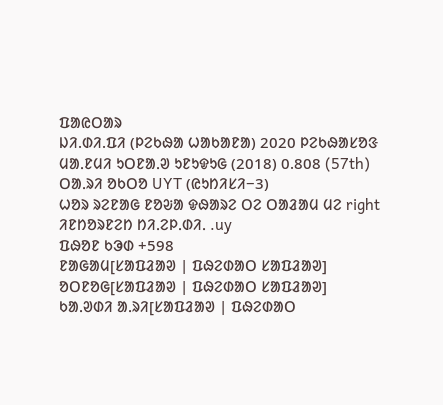ᱯᱟᱭᱛᱟᱨ
ᱡᱤ.ᱰᱤ.ᱯᱤ (ᱞᱮᱠᱷᱟ ᱦᱟᱠᱟᱱᱟ) 2020 ᱞᱮᱠᱷᱟᱥᱚᱝ
ᱢᱟᱹᱱᱢᱤ ᱩᱛᱱᱟᱹᱣ ᱩᱱᱩᱫᱩᱜ (2018) 0.808 (57th)
ᱛᱟᱹᱨᱤ ᱚᱠᱛᱚ UYT (ᱭᱩᱴᱤᱥᱤ−3)
ᱦᱚᱨ ᱨᱮᱱᱟᱜ ᱱᱚᱶᱟ ᱫᱷᱟᱨᱮ ᱛᱮ ᱛᱟᱲᱟᱢ ᱢᱮ right
ᱤᱱᱴᱚᱨᱱᱮᱴ ᱴᱤᱹᱮᱞᱹᱰᱤᱹ .uy
ᱯᱷᱚᱱ ᱠᱳᱰ +598
ᱱᱟᱜᱟᱢ[ᱥᱟᱯᱲᱟᱣ | ᱯᱷᱮᱰᱟᱛ ᱥᱟᱯᱲᱟᱣ]
ᱚᱛᱱᱚᱜ[ᱥᱟᱯᱲᱟᱣ | ᱯᱷᱮᱰᱟᱛ ᱥᱟᱯᱲᱟᱣ]
ᱠᱟᱹᱣᱰᱤ ᱟᱹᱨᱤ[ᱥᱟᱯᱲᱟᱣ | ᱯᱷᱮᱰᱟᱛ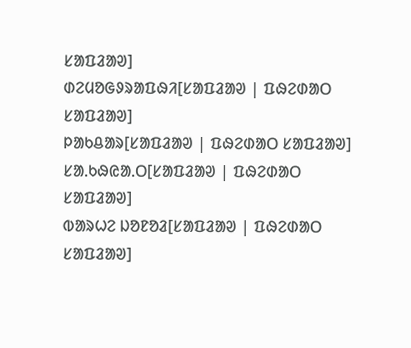ᱥᱟᱯᱲᱟᱣ]
ᱰᱮᱢᱚᱜᱽᱨᱟᱯᱷᱤ[ᱥᱟᱯᱲᱟᱣ | ᱯᱷᱮᱰᱟᱛ ᱥᱟᱯᱲᱟᱣ]
ᱞᱟᱠᱪᱟᱨ[ᱥᱟᱯᱲᱟᱣ | ᱯᱷᱮᱰᱟᱛ ᱥᱟᱯᱲᱟᱣ]
ᱥᱟᱹᱠᱷᱭᱟᱹᱛ[ᱥᱟᱯᱲᱟᱣ | ᱯᱷᱮᱰᱟᱛ ᱥᱟᱯᱲᱟᱣ]
ᱵᱟᱨᱦᱮ ᱡᱚᱱᱚᱲ[ᱥᱟᱯᱲᱟᱣ | ᱯᱷᱮᱰᱟᱛ ᱥᱟᱯᱲᱟᱣ]